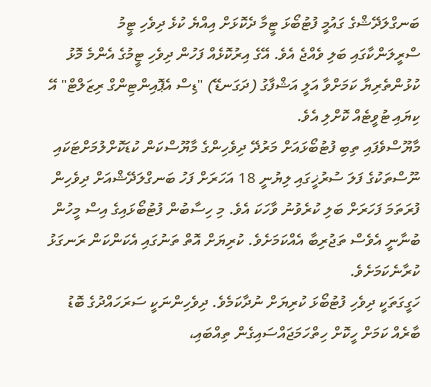ބަނގްލަދޭޝްގެ ގައުމީ ފުޓުބޯޅަ ޓީމާ ދެކޮޅަށް އިއްޔެ ކުޅެ ދިވެހި ޓީމު ސްރީލަންކާގައި ބަލި ވެއްޖެ އެވެ. އޭގެ އިރުކޮޅެއް ފަހުން ދިވެހި ޓީމުގެ އެންމެ މޮޅު ކުޅުންތެރިޔާ ކަމަށްވާ އަލީ އަޝްފާގު (ދަގަނޑޭ) "ޑިސް އެޕޮއިންޓިންގް ރިޒަލްޓް" އޭ ކިޔައި ޓުވީޓެއް ކޮށްލި އެވެ.
މާޔޫސްވެފައި ތިބި ފުޓުބޯޅައަށް މަރުދޭ ދިވެހިންގެ މާޔޫސްކަން ކުޑަކޮށްލުމަށްޓަކައި ނޫސްތަކުގެ ފަލަ ސުރުޚީގައި ލިޔުނީ 18 އަހަރަށް ފަހު ބަނގްލަދޭޝްއަށް ދިވެހިން ފުރަތަމަ ފަހަރަށް ބަލި ކުރެވުނު ވާހަކަ އެވެ. މި ހިސާބުން ފުޓުބޯޅައިގެ އިސް މީހުން ބުނާނީ އެވެސް ތަޖުރިބާ އެއްކަމަށެވެ. ކުރިޔަށް އޮތް ތަނުގައި އެކަންކަން ރަނގަޅު ކުރާނެކަމަށެވެ.
ހަގީގަތަކީ ދިވެހި ފުޓުބޯޅަ ކުރިޔަށް ނުދާކަމެވެ. ދިވެހިންނަކީ ސަރަހައްދުގެ ބޮޑު ބާރެއް ކަމަށް ހީކޮށް ހިތްހަމަޖައްސައިގެން ތިއްބައި،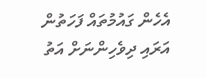އެހެން ގައުމުތައް ފަހަތުން އަރައި ދިވެހިންނަށް އަތު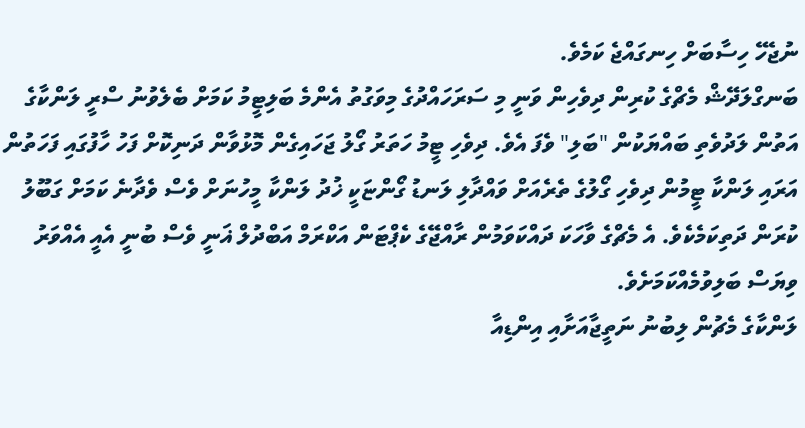ނުޖެހޭ ހިސާބަށް ހިނގައްޖެ ކަމެވެ.
ބަނގްލަދޭޝް މެޗްގެ ކުރިން ދިވެހިން ވަނީ މި ސަރަހައްދުގެ މިވަގުތު އެންމެ ބަލިޓީމު ކަމަށް ބެލެވުނު ސްރީ ލަންކާގެ އަތުން ލަދުވެތި ބައްޔަކުން "ބަލި" ވެފަ އެވެ. ދިވެހި ޓީމު ހަތަރު ގޯލު ޖަހައިގެން މޮޅުވާން ދަނިކޮށް ފަހު ހާފުގައި ފަހަތުން އަރައި ލަންކާ ޓީމުން ދިވެހި ގޯލުގެ ތެރެއަށް ވައްދާލި ލަނޑު ގޯންޏަކީ ޚުދު ލަންކާ މީހުނަށް ވެސް ވެދާނެ ކަމަށް ގަބޫލު ކުރަން ދަތިކަމެކެވެ. އެ މެޗްގެ ވާހަކަ ދައްކަވަމުން ރާއްޖޭގެ ކެޕްޓަން އަކްރަމް އަބްދުލް ޣަނީ ވެސް ބުނީ އެއީ އެއްވަރު ވިޔަސް ބަލިވުމެއްކަމަށެވެ.
ލަންކާގެ މެޗުން ލިބުނު ނަތީޖާއަށާއި އިންޑިއާ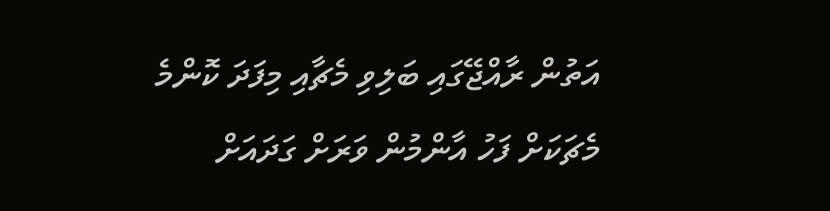އަތުން ރާއްޖޭގައި ބަލިވި މެޗާއި މިފަދަ ކޮންމެ މެޗަކަށް ފަހު އާންމުން ވަރަށް ގަދައަށް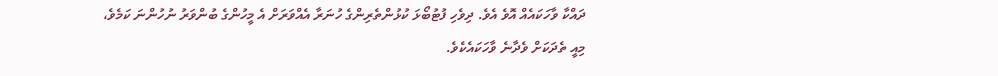ދައްކާ ވާހަކައެއް އޮވެ އެވެ. ދިވެހި ފުޓުބޯޅަ ކުޅުންތެރިންގެ ހުނަރާ އެއްވަރަށް އެ މީހުންގެ ބުންވަރު ނުހުންނަ ކަމެވެ،
މިއީ ތެދަކަށް ވެދާނެ ވާހަކައެކެވެ.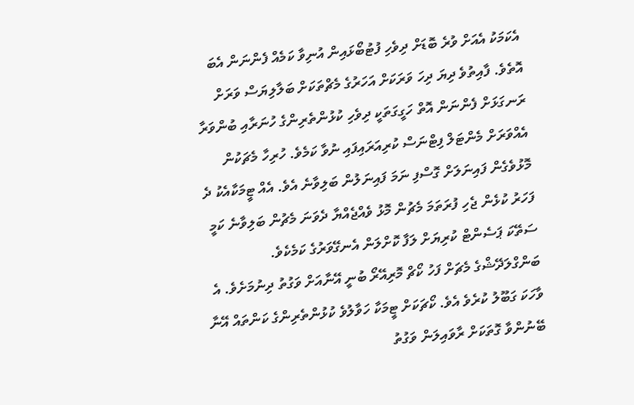އެކަމަކު އެއަށް ވުރެ ބޮޑަށް ދިވެހި ފުޓުބޯޅައިން އުނިވާ ކަމެއް ފެންނަން އެބަ އޮތެވެ. ފާއިތުވެ ދިޔަ ދިހަ ވަރަކަށް އަހަރުގެ މެޗްތަކަށް ބަލާލިޔަސް ވަރަށް ރަނގަޅަށް ފެންނަން އޮތް ހަގީގަތަކީ ދިވެހި ކުޅުންތެރިންގެ ހުނަރާއި ބުންވަރާ އެއްވަރަށް މެންޓަލް ފިޓްނަސް ކުރިއަރައިފައި ނުވާ ކަމެވެ. ހުރިހާ މެޗަކުން މޮޅުވެގެން ފައިނަލަށް ގޮސްފި ނަމަ ފައިނަލުން ބަލިވާނެ އެވެ. އެއް ޓީމަކާއެކު ދެ ފަހަރު ކުޅެން ޖެހި ފުރަތަމަ މެޗުން މޮޅު ވެއްޖެއްޔާ ދެވަނަ މެޗުން ބަލިވާނެ ކަމީ ސަތޭކަ ޕަސެންޓް ކުރިޔަށް ލަފާ ކޮށްލަން އެނގޭވަރުގެ ކަމެކެވެ.
ބަންގްލަދޭޝްގެ މެޗަށް ފަހު ކޯޗް މޮރިއޭރޯ ބުނީ އޭނާއަށް ވަގުތު ދިނުމަށެވެ. އެ ވާހަކަ ގަބޫލު ކުރެވެ އެވެ. ކޯޗަކަށް ޓީމަކާ ހަވާލުވެ ކުޅުންތެރިންގެ ކަންތައް އޭނާ ބޭނުންވާ ގޮތަކަށް ރާވައިލަން ވަގުތު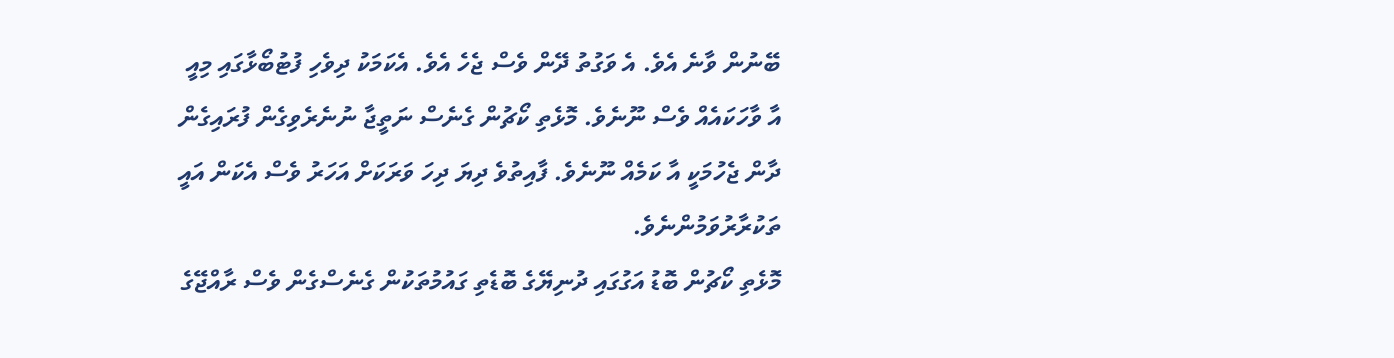ބޭނުން ވާނެ އެވެ. އެ ވަގުތު ދޭން ވެސް ޖެހެ އެވެ. އެކަމަކު ދިވެހި ފުޓުބޯޅާގައި މިއީ އާ ވާހަކައެއް ވެސް ނޫނެވެ. މޮޅެތި ކޯޗުން ގެނެސް ނަތީޖާ ނުނެރެވިގެން ފުރައިގެން ދާން ޖެހުމަކީ އާ ކަމެއް ނޫނެވެ. ފާއިތުވެ ދިޔަ ދިހަ ވަރަކަށް އަހަރު ވެސް އެކަން އައީ ތަކުރާރުވަމުންނެވެ.
މޮޅެތި ކޯޗުން ބޮޑު އަގުގައި ދުނިޔޭގެ ބޮޑެތި ގައުމުތަކުން ގެނެސްގެން ވެސް ރާއްޖޭގެ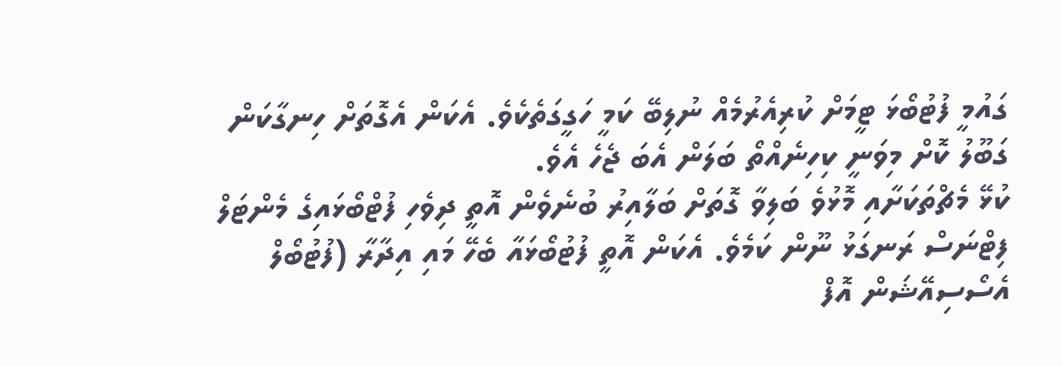ގައުމީ ފުޓުބޯޅަ ޓީމަށް ކުރިއެރުމެއް ނުލިބޭ ކަމީ ހަގީގަތެކެވެ. އެކަން އެގޮތަށް ހިނގާކަން ގަބޫލު ކޮށް މިވަނީ ކިހިނެއްތޯ ބަލަން އެބަ ޖެހެ އެވެ.
ކުޅޭ މެޗްތަކަށާއި މޮޅުވެ ބަލިވާ ގޮތަށް ބަލާއިރު ބުނެވެން އޮތީ ދިވެހި ފުޓްބޯޅައިގެ މެންޓަލް ފިޓްނަސް ރަނގަޅު ނޫން ކަމެވެ. އެކަން އޮތީ ފުޓުބޯޅައާ ބެހޭ މައި އިދާރާ (ފުޓުބޯލް އެސޯސިއޭޝަން އޮފް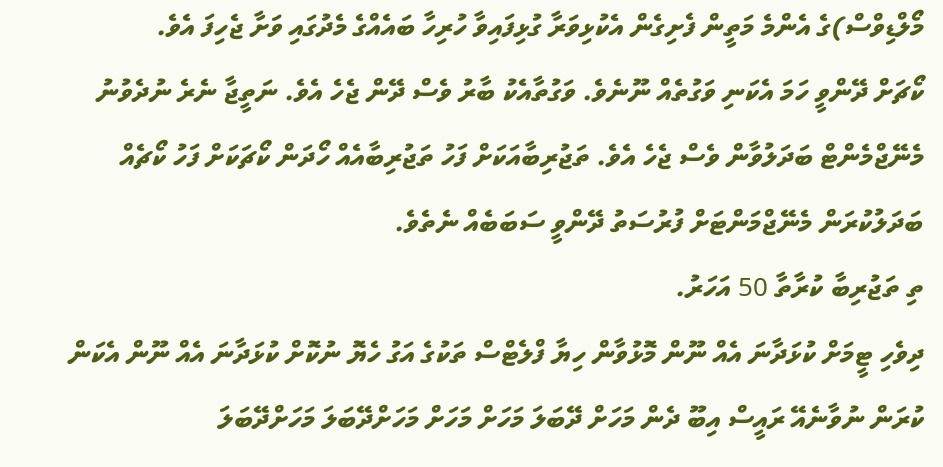މޯލްޑިވްސް)ގެ އެންމެ މަތީން ފެށިގެން އެކުޅިވަރާ ގުޅިފައިވާ ހުރިހާ ބައެއްގެ މެދުގައި ވަށާ ޖެހިފަ އެވެ.
ކޯޗަށް ދޭންވީ ހަމަ އެކަނި ވަގުތެއް ނޫނެވެ. ވަގުތާއެކު ބާރު ވެސް ދޭން ޖެހެ އެވެ. ނަތީޖާ ނެރެ ނުދެވުނު މެނޭޖްމެންޓް ބަދަލުވާން ވެސް ޖެހެ އެވެ. ތަޖުރިބާއަކަށް ފަހު ތަޖުރިބާއެއް ހޯދަން ކޯޗަކަށް ފަހު ކޯޗެއް ބަދަލުކުރަން މެނޭޖްމަންޓަށް ފުރުސަތު ދޭންވީ ސަބަބެއް ނެތެވެ.
ތި ތަޖުރިބާ ކުރާތާ 50 އަހަރު.
ދިވެހި ޓީމަށް ކުޅަދާނަ އެއް ނޫން މޮޅުވާން ހިޔާ ފްލެޓްސް ތަކުގެ އަގު ހެޔޮ ނުކޮށް ކުޅަދާނަ އެއް ނޫން އެކަން ކުރަން ނުވާނެއޭ ރައީސް އިބޫ ދެން މަހަށް ދޭބަލަ މަހަށް މަހަށް މަހަށްދޭބަލަ މަހަށްދޭބަލަ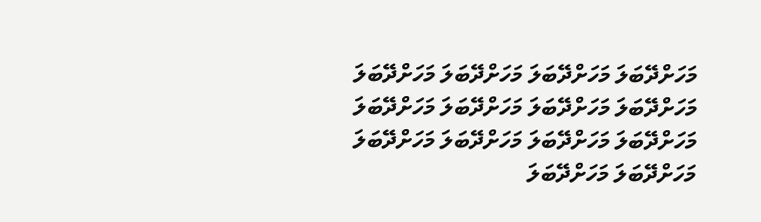މަހަށްދޭބަލަ މަހަށްދޭބަލަ މަހަށްދޭބަލަ މަހަށްދޭބަލަ މަހަށްދޭބަލަ މަހަށްދޭބަލަ މަހަށްދޭބަލަ މަހަށްދޭބަލަ މަހަށްދޭބަލަ މަހަށްދޭބަލަ މަހަށްދޭބަލަ މަހަށްދޭބަލަ މަހަށްދޭބަލަ މަހަށްދޭބަލަ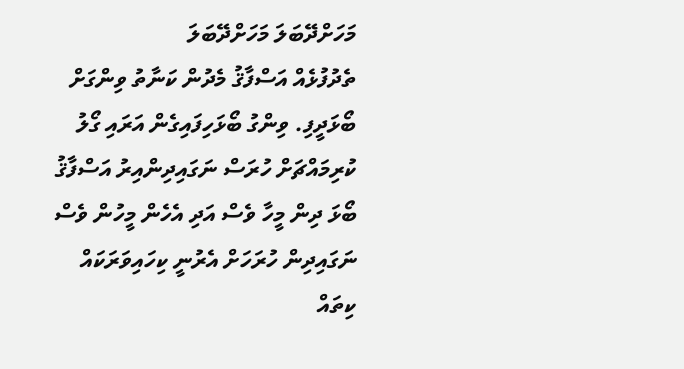މަހަށްދޭބަލަ މަހަށްދޭބަލަ
ތެދުފުޅެއް އަސްފާޤު މެދުން ކަނާތު ވިންގަށް ބޯޅަދީފި. ވިންގު ބޯޅަހިފައިގެން އަރައި ގޯލު ކުރިމައްޗަށް ހުރަސް ނަގައިދިންއިރު އަސްފާޤު ބޯޅަ ދިން މީހާ ވެސް އަދި އެހެން މީހުން ވެސް ނަގައިދިން ހުރަހަށް އެރުނީ ކިހައިވަރަކައް ކިތައް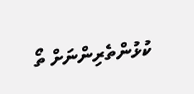ކުޅުންތެރިންނަށް ތޯ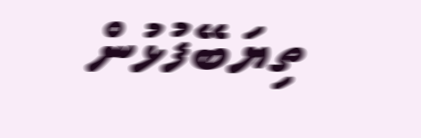ތިޔަބޭފުޅުން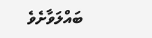ބައްލަވާށެވެ